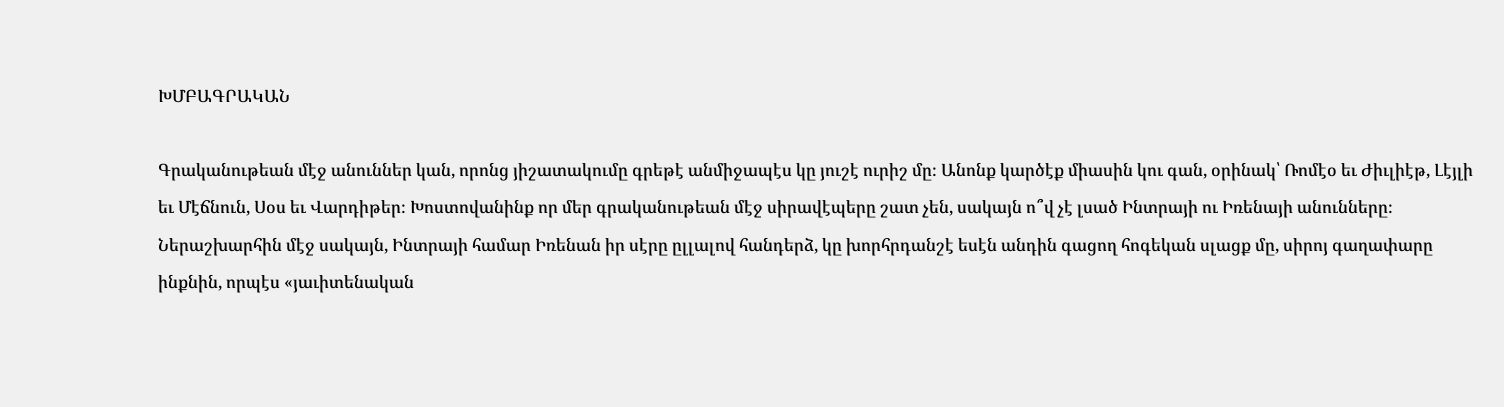ԽՄԲԱԳՐԱԿԱՆ

Գրականութեան մէջ անուններ կան, որոնց յիշատակումը գրեթէ անմիջապէս կը յուշէ ուրիշ մը։ Անոնք կարծէք միասին կու գան, օրինակ՝ Ռոմէօ եւ Ժիւլիէթ, Լէյլի եւ Մէճնուն, Սօս եւ Վարդիթեր։ Խոստովանինք որ մեր գրականութեան մէջ սիրավէպերը շատ չեն, սակայն ո՞վ չէ լսած Ինտրայի ու Իռենայի անունները։ Ներաշխարհին մէջ սակայն, Ինտրայի համար Իռենան իր սէրը ըլլալով հանդերձ, կը խորհրդանշէ եսէն անդին գացող հոգեկան սլացք մը, սիրոյ գաղափարը ինքնին, որպէս «յաւիտենական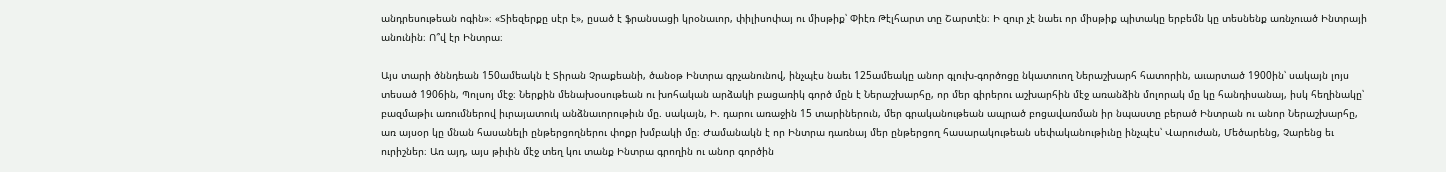անդրեսութեան ոգին»։ «Տիեզերքը սէր է», ըսած է ֆրանսացի կրօնաւոր, փիլիսոփայ ու միսթիք՝ Փիէռ Թէլհարտ տը Շարտէն։ Ի զուր չէ նաեւ որ միսթիք պիտակը երբեմն կը տեսնենք առնչուած Ինտրայի անունին։ Ո՞վ էր Ինտրա։

Այս տարի ծննդեան 150ամեակն է Տիրան Չրաքեանի, ծանօթ Ինտրա գրչանունով, ինչպէս նաեւ 125ամեակը անոր գլուխ-գործոցը նկատուող Ներաշխարհ հատորին, աւարտած 1900ին՝ սակայն լոյս տեսած 1906ին, Պոլսոյ մէջ։ Ներքին մենախօսութեան ու խոհական արձակի բացառիկ գործ մըն է Ներաշխարհը, որ մեր գիրերու աշխարհին մէջ առանձին մոլորակ մը կը հանդիսանայ, իսկ հեղինակը՝ բազմաթիւ առումներով իւրայատուկ անձնաւորութիւն մը. սակայն, Ի. դարու առաջին 15 տարիներուն, մեր գրականութեան ապրած բոցավառման իր նպաստը բերած Ինտրան ու անոր Ներաշխարհը, առ այսօր կը մնան հասանելի ընթերցողներու փոքր խմբակի մը։ Ժամանակն է որ Ինտրա դառնայ մեր ընթերցող հասարակութեան սեփականութիւնը ինչպէս՝ Վարուժան, Մեծարենց, Չարենց եւ ուրիշներ։ Առ այդ, այս թիւին մէջ տեղ կու տանք Ինտրա գրողին ու անոր գործին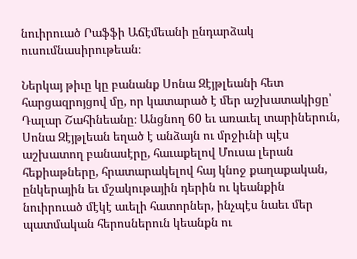նուիրուած Րաֆֆի Աճէմեանի ընդարձակ ուսումնասիրութեան։

Ներկայ թիւը կը բանանք Սոնա Զէյթլեանի հետ հարցազրոյցով մը, որ կատարած է մեր աշխատակիցը՝ Դալար Շահինեանը։ Անցնող 60 եւ առաւել տարիներուն, Սոնա Զէյթլեան եղած է անձայն ու մրջիւնի պէս աշխատող բանասէրը, հաւաքելով Մուսա լերան հեքիաթները, հրատարակելով հայ կնոջ քաղաքական, ընկերային եւ մշակութային դերին ու կեանքին նուիրուած մէկէ աւելի հատորներ, ինչպէս նաեւ մեր պատմական հերոսներուն կեանքն ու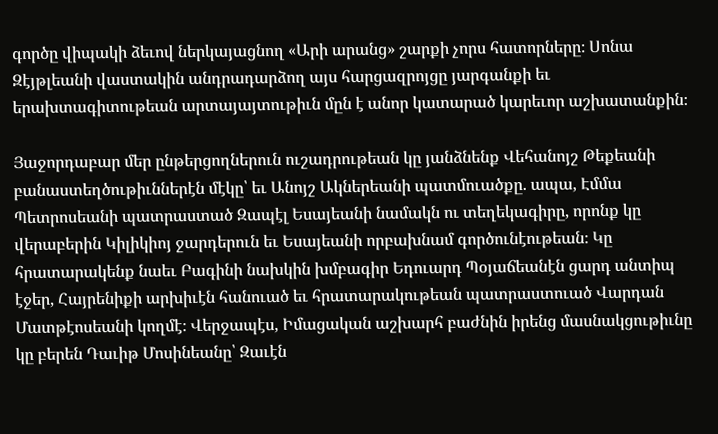գործը վիպակի ձեւով ներկայացնող «Արի արանց» շարքի չորս հատորները։ Սոնա Զէյթլեանի վաստակին անդրադարձող այս հարցազրոյցը յարգանքի եւ երախտագիտութեան արտայայտութիւն մըն է անոր կատարած կարեւոր աշխատանքին։

Յաջորդաբար մեր ընթերցողներուն ուշադրութեան կը յանձնենք Վեհանոյշ Թեքեանի բանաստեղծութիւններէն մէկը՝ եւ Անոյշ Ակներեանի պատմուածքը. ապա, Էմմա Պետրոսեանի պատրաստած Զապէլ Եսայեանի նամակն ու տեղեկագիրը, որոնք կը վերաբերին Կիլիկիոյ ջարդերուն եւ Եսայեանի որբախնամ գործունէութեան։ Կը հրատարակենք նաեւ Բագինի նախկին խմբագիր Եդուարդ Պօյաճեանէն ցարդ անտիպ էջեր, Հայրենիքի արխիւէն հանուած եւ հրատարակութեան պատրաստուած Վարդան Մատթէոսեանի կողմէ։ Վերջապէս, Իմացական աշխարհ բաժնին իրենց մասնակցութիւնը կը բերեն Դաւիթ Մոսինեանը՝ Զաւէն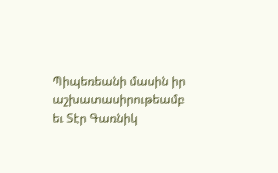Պիպեռեանի մասին իր աշխատասիրութեամբ եւ Տէր Գառնիկ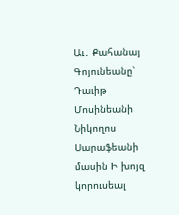Աւ․ Քահանայ Գոյունեանը՝ Դաւիթ Մոսինեանի Նիկողոս Սարաֆեանի մասին Ի խոյզ կորուսեալ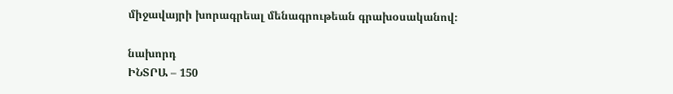միջավայրի խորագրեալ մենագրութեան գրախօսականով։

նախորդ
ԻՆՏՐԱ – 150